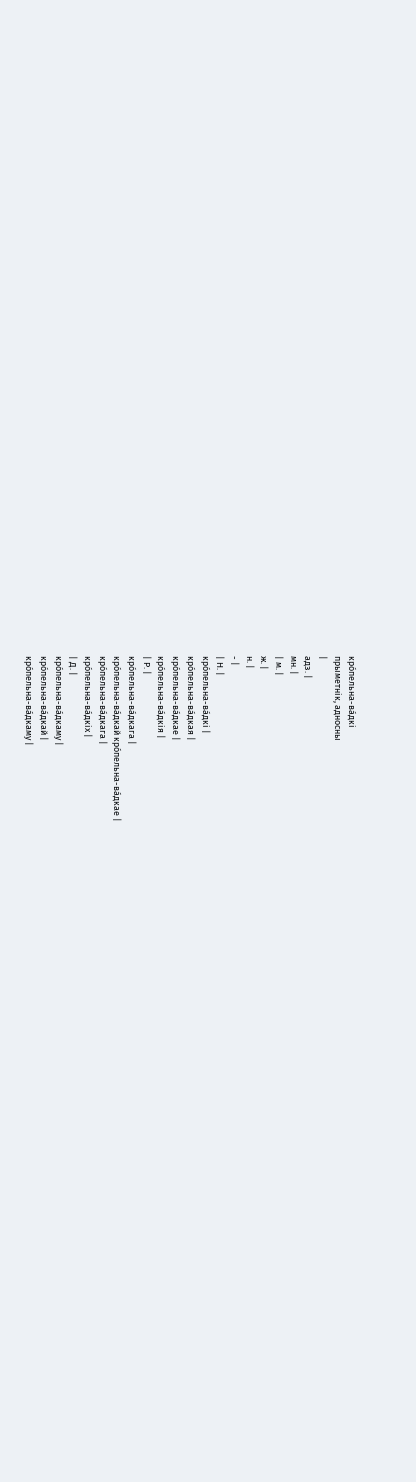кро́пельна-ва́дкі
прыметнік, адносны
|
адз. |
мн. |
| м. |
ж. |
н. |
- |
| Н. |
кро́пельна-ва́дкі |
кро́пельна-ва́дкая |
кро́пельна-ва́дкае |
кро́пельна-ва́дкія |
| Р. |
кро́пельна-ва́дкага |
кро́пельна-ва́дкай кро́пельна-ва́дкае |
кро́пельна-ва́дкага |
кро́пельна-ва́дкіх |
| Д. |
кро́пельна-ва́дкаму |
кро́пельна-ва́дкай |
кро́пельна-ва́дкаму |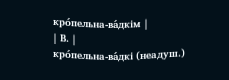кро́пельна-ва́дкім |
| В. |
кро́пельна-ва́дкі (неадуш.)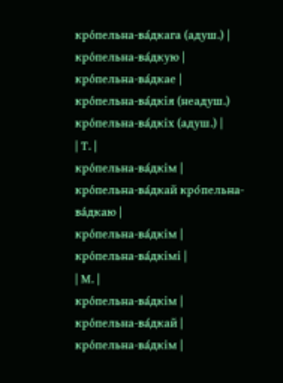кро́пельна-ва́дкага (адуш.) |
кро́пельна-ва́дкую |
кро́пельна-ва́дкае |
кро́пельна-ва́дкія (неадуш.) кро́пельна-ва́дкіх (адуш.) |
| Т. |
кро́пельна-ва́дкім |
кро́пельна-ва́дкай кро́пельна-ва́дкаю |
кро́пельна-ва́дкім |
кро́пельна-ва́дкімі |
| М. |
кро́пельна-ва́дкім |
кро́пельна-ва́дкай |
кро́пельна-ва́дкім |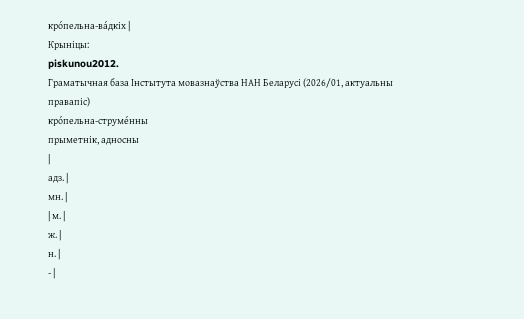кро́пельна-ва́дкіх |
Крыніцы:
piskunou2012.
Граматычная база Інстытута мовазнаўства НАН Беларусі (2026/01, актуальны правапіс)
кро́пельна-струме́нны
прыметнік, адносны
|
адз. |
мн. |
| м. |
ж. |
н. |
- |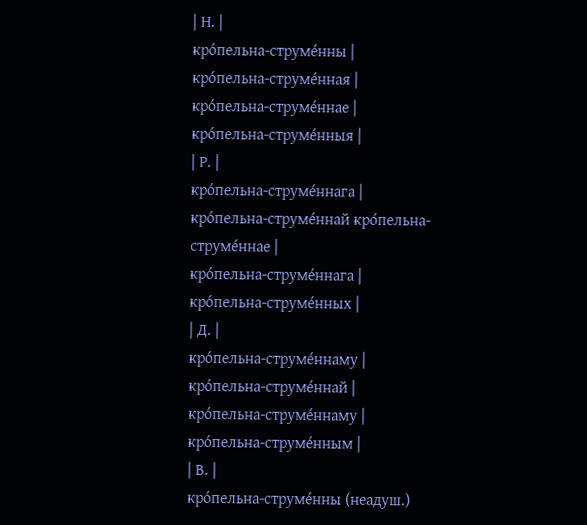| Н. |
кро́пельна-струме́нны |
кро́пельна-струме́нная |
кро́пельна-струме́ннае |
кро́пельна-струме́нныя |
| Р. |
кро́пельна-струме́ннага |
кро́пельна-струме́ннай кро́пельна-струме́ннае |
кро́пельна-струме́ннага |
кро́пельна-струме́нных |
| Д. |
кро́пельна-струме́ннаму |
кро́пельна-струме́ннай |
кро́пельна-струме́ннаму |
кро́пельна-струме́нным |
| В. |
кро́пельна-струме́нны (неадуш.)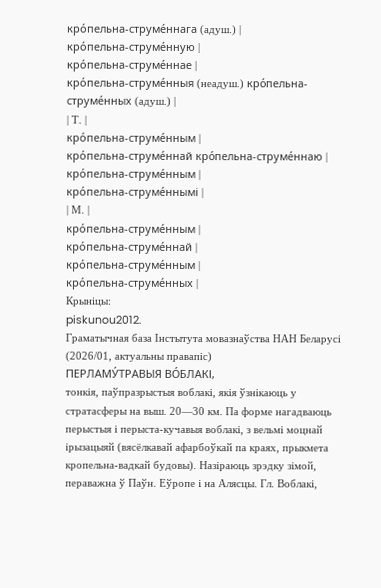кро́пельна-струме́ннага (адуш.) |
кро́пельна-струме́нную |
кро́пельна-струме́ннае |
кро́пельна-струме́нныя (неадуш.) кро́пельна-струме́нных (адуш.) |
| Т. |
кро́пельна-струме́нным |
кро́пельна-струме́ннай кро́пельна-струме́ннаю |
кро́пельна-струме́нным |
кро́пельна-струме́ннымі |
| М. |
кро́пельна-струме́нным |
кро́пельна-струме́ннай |
кро́пельна-струме́нным |
кро́пельна-струме́нных |
Крыніцы:
piskunou2012.
Граматычная база Інстытута мовазнаўства НАН Беларусі (2026/01, актуальны правапіс)
ПЕРЛАМУ́ТРАВЫЯ ВО́БЛАКІ,
тонкія, паўпразрыстыя воблакі, якія ўзнікаюць у стратасферы на выш. 20—30 км. Па форме нагадваюць перыстыя і перыста-кучавыя воблакі, з вельмі моцнай ірызацыяй (вясёлкавай афарбоўкай па краях, прыкмета кропельна-вадкай будовы). Назіраюць зрэдку зімой, пераважна ў Паўн. Еўропе і на Алясцы. Гл. Воблакі,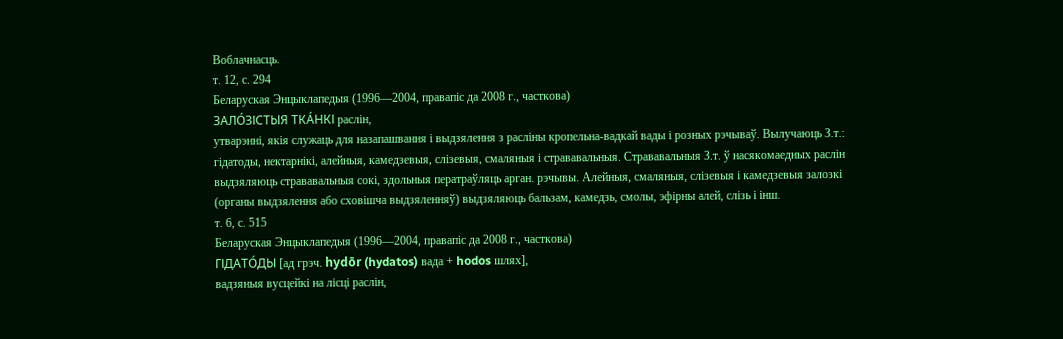Воблачнасць.
т. 12, с. 294
Беларуская Энцыклапедыя (1996—2004, правапіс да 2008 г., часткова)
ЗАЛО́ЗІСТЫЯ ТКА́НКІ раслін,
утварэнні, якія служаць для назапашвання і выдзялення з расліны кропельна-вадкай вады і розных рэчываў. Вылучаюць З.т.: гідатоды, нектарнікі, алейныя, камедзевыя, слізевыя, смаляныя і стрававальныя. Стрававальныя З.т. ў насякомаедных раслін выдзяляюць стрававальныя сокі, здольныя ператраўляць арган. рэчывы. Алейныя, смаляныя, слізевыя і камедзевыя залозкі (органы выдзялення або сховішча выдзяленняў) выдзяляюць бальзам, камедзь, смолы, эфірны алей, слізь і інш.
т. 6, с. 515
Беларуская Энцыклапедыя (1996—2004, правапіс да 2008 г., часткова)
ГІДАТО́ДЫ [ад грэч. hydōr (hydatos) вада + hodos шлях],
вадзяныя вусцейкі на лісці раслін,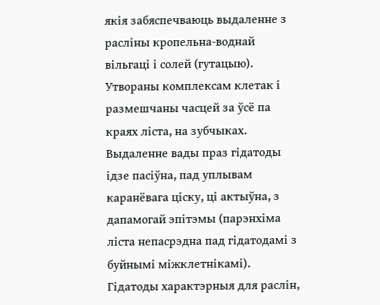якія забяспечваюць выдаленне з расліны кропельна-воднай вільгаці і солей (гутацыю). Утвораны комплексам клетак і размешчаны часцей за ўсё па краях ліста, на зубчыках. Выдаленне вады праз гідатоды ідзе пасіўна, пад уплывам каранёвага ціску, ці актыўна, з дапамогай эпітэмы (парэнхіма ліста непасрэдна пад гідатодамі з буйнымі міжклетнікамі). Гідатоды характэрныя для раслін,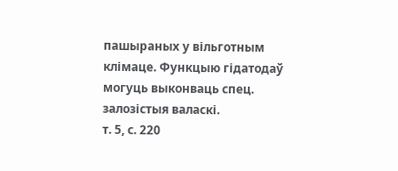пашыраных у вільготным клімаце. Функцыю гідатодаў могуць выконваць спец. залозістыя валаскі.
т. 5, с. 220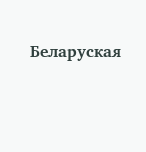Беларуская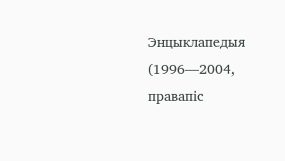Энцыклапедыя (1996—2004, правапіс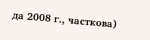да 2008 г., часткова)